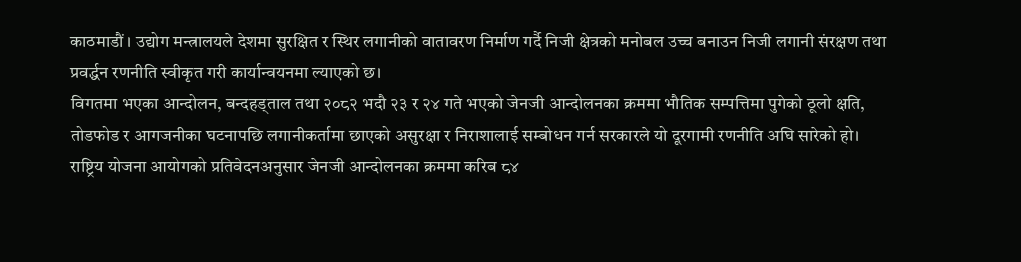काठमाडौं । उद्योग मन्त्रालयले देशमा सुरक्षित र स्थिर लगानीको वातावरण निर्माण गर्दै निजी क्षेत्रको मनोबल उच्च बनाउन निजी लगानी संरक्षण तथा प्रवर्द्धन रणनीति स्वीकृत गरी कार्यान्वयनमा ल्याएको छ।
विगतमा भएका आन्दोलन, बन्दहड्ताल तथा २०८२ भदौ २३ र २४ गते भएको जेनजी आन्दोलनका क्रममा भौतिक सम्पत्तिमा पुगेको ठूलो क्षति, तोडफोड र आगजनीका घटनापछि लगानीकर्तामा छाएको असुरक्षा र निराशालाई सम्बोधन गर्न सरकारले यो दूरगामी रणनीति अघि सारेको हो।
राष्ट्रिय योजना आयोगको प्रतिवेदनअनुसार जेनजी आन्दोलनका क्रममा करिब ८४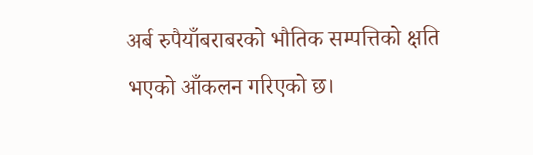अर्ब रुपैयाँबराबरको भौतिक सम्पत्तिको क्षति भएको आँकलन गरिएको छ।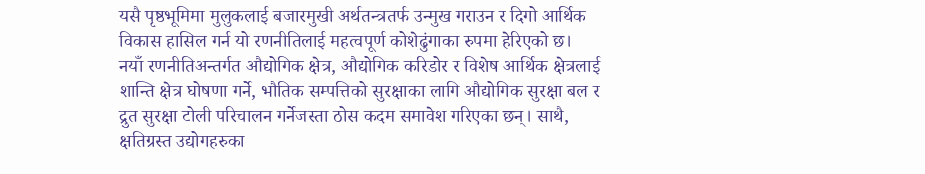यसै पृष्ठभूमिमा मुलुकलाई बजारमुखी अर्थतन्त्रतर्फ उन्मुख गराउन र दिगो आर्थिक विकास हासिल गर्न यो रणनीतिलाई महत्वपूर्ण कोशेढुंगाका रुपमा हेरिएको छ।
नयाँ रणनीतिअन्तर्गत औद्योगिक क्षेत्र, औद्योगिक करिडोर र विशेष आर्थिक क्षेत्रलाई शान्ति क्षेत्र घोषणा गर्ने, भौतिक सम्पत्तिको सुरक्षाका लागि औद्योगिक सुरक्षा बल र द्रुत सुरक्षा टोली परिचालन गर्नेजस्ता ठोस कदम समावेश गरिएका छन्। साथै, क्षतिग्रस्त उद्योगहरुका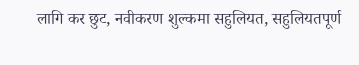लागि कर छुट, नवीकरण शुल्कमा सहुलियत, सहुलियतपूर्ण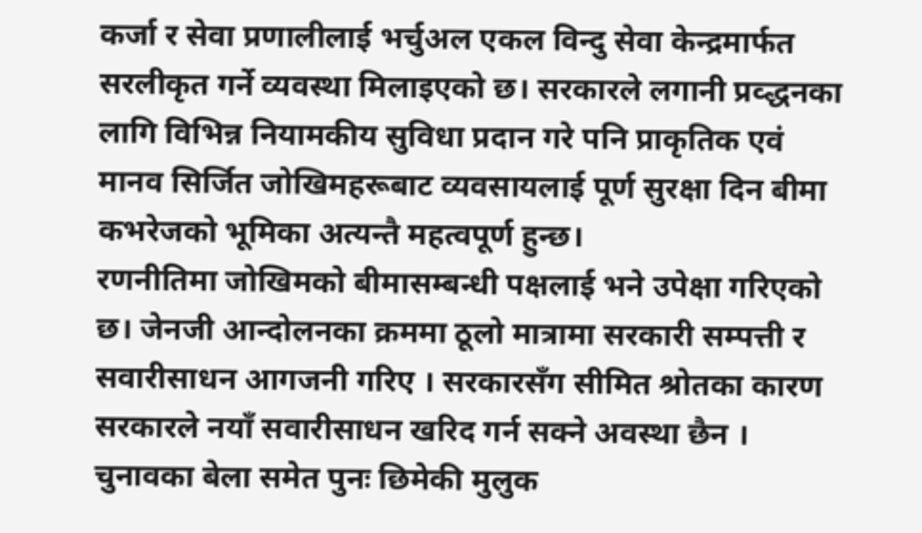कर्जा र सेवा प्रणालीलाई भर्चुअल एकल विन्दु सेवा केन्द्रमार्फत सरलीकृत गर्ने व्यवस्था मिलाइएको छ। सरकारले लगानी प्रव्द्धनका लागि विभिन्न नियामकीय सुविधा प्रदान गरे पनि प्राकृतिक एवं मानव सिर्जित जोखिमहरूबाट व्यवसायलाई पूर्ण सुरक्षा दिन बीमा कभरेजको भूमिका अत्यन्तै महत्वपूर्ण हुन्छ।
रणनीतिमा जोखिमको बीमासम्बन्धी पक्षलाई भने उपेक्षा गरिएको छ। जेनजी आन्दोलनका क्रममा ठूलो मात्रामा सरकारी सम्पत्ती र सवारीसाधन आगजनी गरिए । सरकारसँग सीमित श्रोतका कारण सरकारले नयाँ सवारीसाधन खरिद गर्न सक्ने अवस्था छैन । चुनावका बेला समेत पुनः छिमेकी मुलुक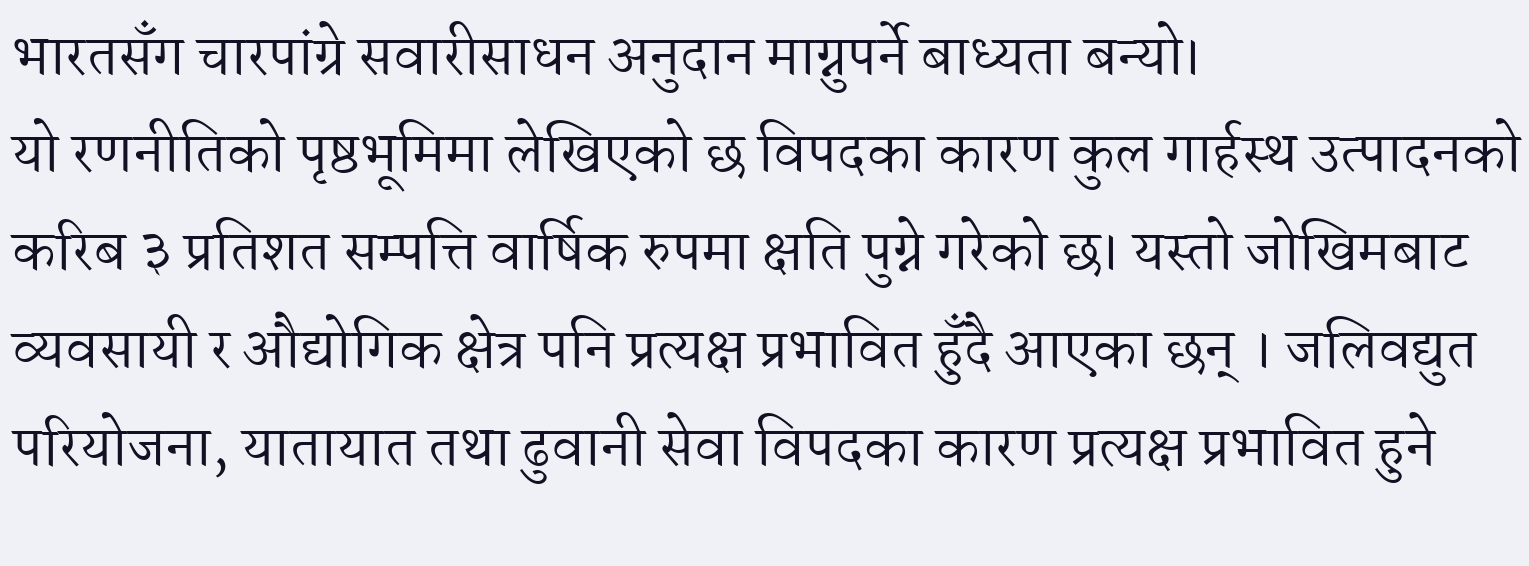भारतसँग चारपांग्रे सवारीसाधन अनुदान माग्नुपर्ने बाध्यता बन्यो।
यो रणनीतिको पृष्ठभूमिमा लेखिएको छ विपदका कारण कुल गार्हस्थ उत्पादनको करिब ३ प्रतिशत सम्पत्ति वार्षिक रुपमा क्षति पुग्ने गरेको छ। यस्तो जोखिमबाट व्यवसायी र औद्योगिक क्षेत्र पनि प्रत्यक्ष प्रभावित हुँदै आएका छन् । जलिवद्युत परियोजना, यातायात तथा ढुवानी सेवा विपदका कारण प्रत्यक्ष प्रभावित हुने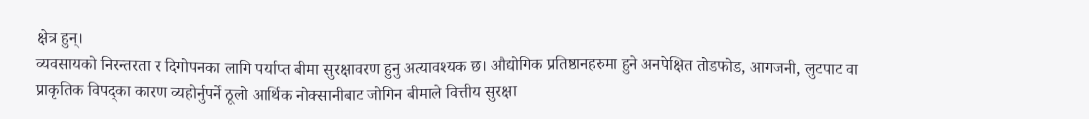क्षेत्र हुन्।
व्यवसायको निरन्तरता र दिगोपनका लागि पर्याप्त बीमा सुरक्षावरण हुनु अत्यावश्यक छ। औद्योगिक प्रतिष्ठानहरुमा हुने अनपेक्षित तोडफोड, आगजनी, लुटपाट वा प्राकृतिक विपद्का कारण व्यहोर्नुपर्ने ठूलो आर्थिक नोक्सानीबाट जोगिन बीमाले वित्तीय सुरक्षा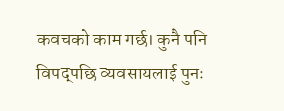कवचको काम गर्छ। कुनै पनि विपद्पछि व्यवसायलाई पुनः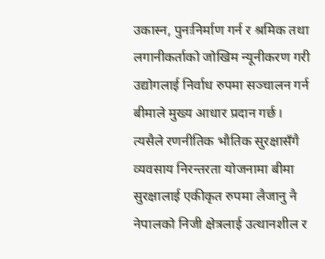उकास्न, पुनःनिर्माण गर्न र श्रमिक तथा लगानीकर्ताको जोखिम न्यूनीकरण गरी उद्योगलाई निर्वाध रुपमा सञ्चालन गर्न बीमाले मुख्य आधार प्रदान गर्छ।
त्यसैले रणनीतिक भौतिक सुरक्षासँगै व्यवसाय निरन्तरता योजनामा बीमा सुरक्षालाई एकीकृत रुपमा लैजानु नै नेपालको निजी क्षेत्रलाई उत्थानशील र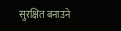सुरक्षित बनाउने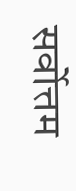सर्वोत्तम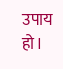उपाय हो।